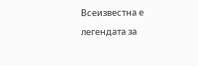Всеизвестна е легендата за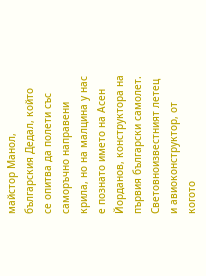майстор Манол, българския Дедал, който се опитва да полети със саморъчно направени крила, но на малцина у нас е познато името на Асен Йорданов, конструктора на първия български самолет. Световноизвестният летец и авиоконструктор, от когото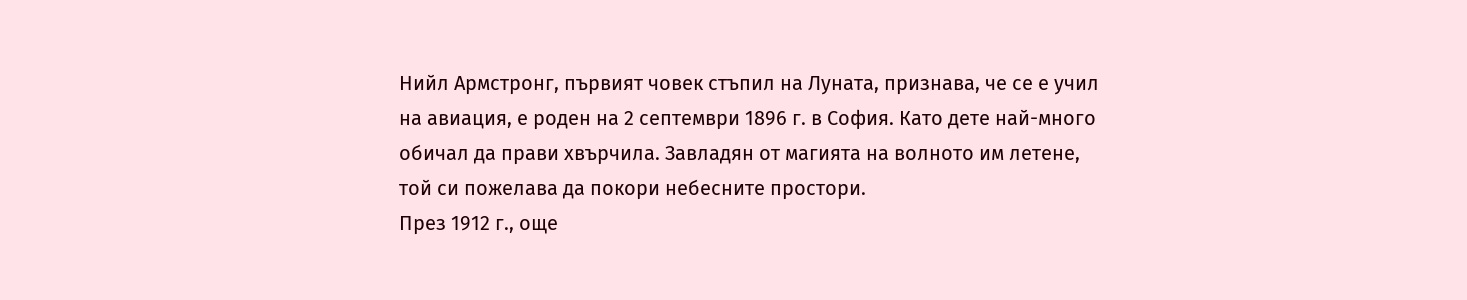Нийл Армстронг, първият човек стъпил на Луната, признава, че се е учил на авиация, е роден на 2 септември 1896 г. в София. Като дете най-много обичал да прави хвърчила. Завладян от магията на волното им летене, той си пожелава да покори небесните простори.
През 1912 г., още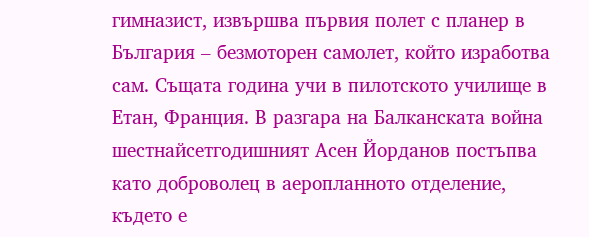гимназист, извършва първия полет с планер в България – безмоторен самолет, който изработва сам. Същата година учи в пилотското училище в Етан, Франция. В разгара на Балканската война шестнайсетгодишният Асен Йорданов постъпва като доброволец в аеропланното отделение, където е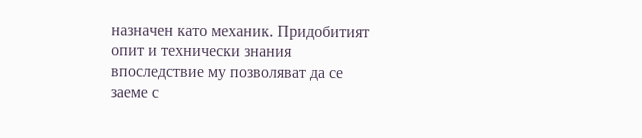назначен като механик. Придобитият опит и технически знания впоследствие му позволяват да се заеме с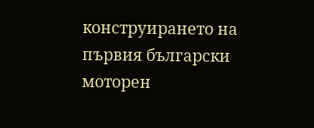конструирането на първия български моторен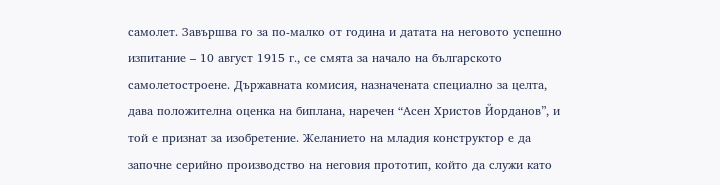самолет. Завършва го за по-малко от година и датата на неговото успешно изпитание – 10 август 1915 г., се смята за начало на българското самолетостроене. Държавната комисия, назначената специално за целта, дава положителна оценка на биплана, наречен “Асен Христов Йорданов”, и той е признат за изобретение. Желанието на младия конструктор е да започне серийно производство на неговия прототип, който да служи като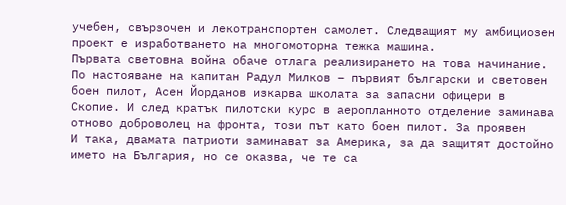учебен, свързочен и лекотранспортен самолет. Следващият му амбициозен проект е изработването на многомоторна тежка машина.
Първата световна война обаче отлага реализирането на това начинание. По настояване на капитан Радул Милков – първият български и световен боен пилот, Асен Йорданов изкарва школата за запасни офицери в Скопие. И след кратък пилотски курс в аеропланното отделение заминава отново доброволец на фронта, този път като боен пилот. За проявен
И така, двамата патриоти заминават за Америка, за да защитят достойно името на България, но се оказва, че те са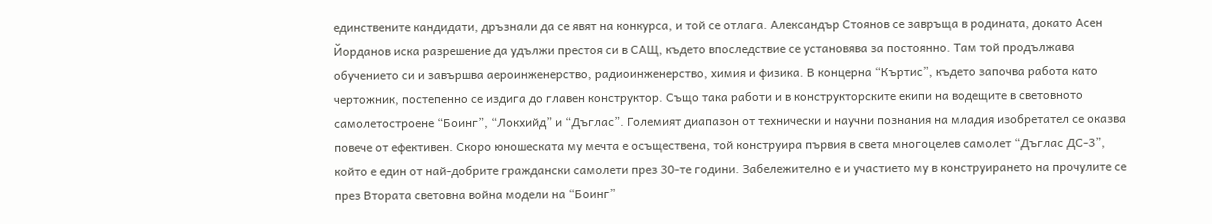единствените кандидати, дръзнали да се явят на конкурса, и той се отлага. Александър Стоянов се завръща в родината, докато Асен Йорданов иска разрешение да удължи престоя си в САЩ, където впоследствие се установява за постоянно. Там той продължава обучението си и завършва аероинженерство, радиоинженерство, химия и физика. В концерна “Къртис”, където започва работа като чертожник, постепенно се издига до главен конструктор. Също така работи и в конструкторските екипи на водещите в световното самолетостроене “Боинг”, “Локхийд” и “Дъглас”. Големият диапазон от технически и научни познания на младия изобретател се оказва повече от ефективен. Скоро юношеската му мечта е осъществена, той конструира първия в света многоцелев самолет “Дъглас ДС-3”, който е един от най-добрите граждански самолети през 30-те години. Забележително е и участието му в конструирането на прочулите се през Втората световна война модели на “Боинг”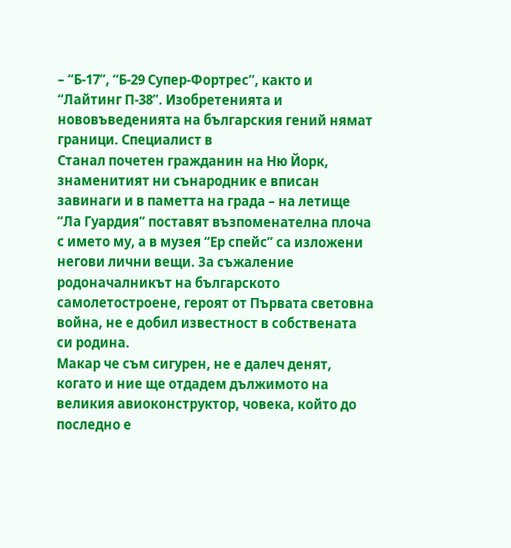– “Б-17”, “Б-29 Супер-Фортрес”, както и “Лайтинг П-38”. Изобретенията и нововъведенията на българския гений нямат граници. Специалист в
Станал почетен гражданин на Ню Йорк, знаменитият ни сънародник е вписан завинаги и в паметта на града – на летище “Ла Гуардия” поставят възпоменателна плоча с името му, а в музея “Ер спейс” са изложени негови лични вещи. За съжаление родоначалникът на българското самолетостроене, героят от Първата световна война, не е добил известност в собствената си родина.
Макар че съм сигурен, не е далеч денят, когато и ние ще отдадем дължимото на великия авиоконструктор, човека, който до последно е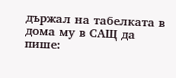държал на табелката в дома му в САЩ да пише: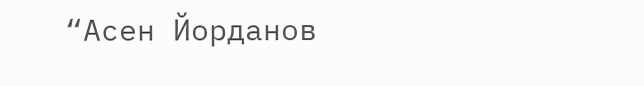“Асен Йорданов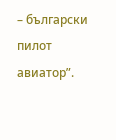– български пилот авиатор”.